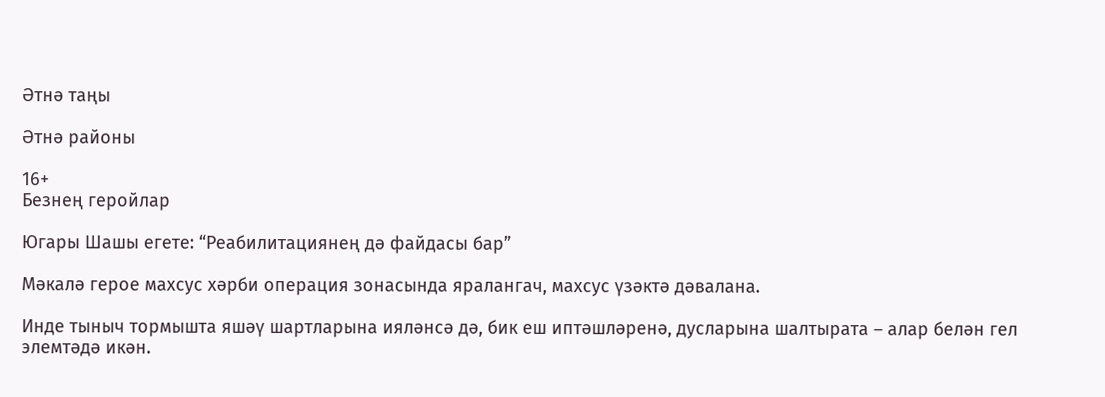Әтнә таңы

Әтнә районы

16+
Безнең геройлар

Югары Шашы егете: “Реабилитациянең дә файдасы бар”

Мәкалә герое махсус хәрби операция зонасында яралангач, махсус үзәктә дәвалана.

Инде тыныч тормышта яшәү шартларына ияләнсә дә, бик еш иптәшләренә, дусларына шалтырата – алар белән гел элемтәдә икән.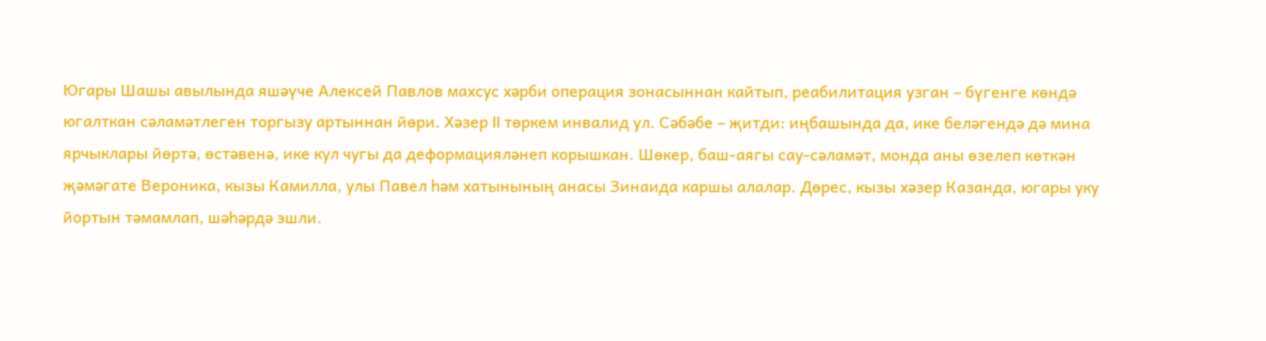Югары Шашы авылында яшәүче Алексей Павлов махсус хәрби операция зонасыннан кайтып, реабилитация узган – бүгенге көндә югалткан сәламәтлеген торгызу артыннан йөри. Хәзер II төркем инвалид ул. Сәбәбе – җитди: иңбашында да, ике беләгендә дә мина ярчыклары йөртә, өстәвенә, ике кул чугы да деформацияләнеп корышкан. Шөкер, баш-аягы сау-сәламәт, монда аны өзелеп көткән җәмәгате Вероника, кызы Камилла, улы Павел һәм хатынының анасы Зинаида каршы алалар. Дөрес, кызы хәзер Казанда, югары уку йортын тәмамлап, шәһәрдә эшли.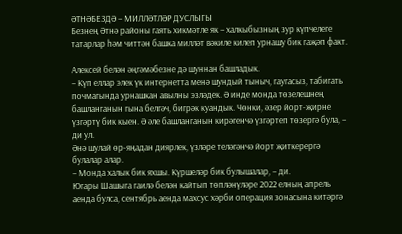ӘТНӘБЕЗДӘ – МИЛЛӘТЛӘР ДУСЛЫГЫ
Безнең Әтнә районы гаять хикмәтле як – халкыбызның зур күпчелеге татарлар һәм читтән башка милләт вәкиле килеп урнашу бик гаҗәп факт.

Алексей белән әңгәмәбезне дә шуннан башладык.
– Күп еллар элек үк интернетта менә шундый тыныч, гаугасыз, табигать почмагында урнашкан авылны эзләдек. Ә инде монда төзелешнең башланганын гына белгәч, бигрәк куандык. Чөнки, әзер йорт-җирне үзгәртү бик кыен. Ә әле башланганын кирәгенчә үзгәртеп төзергә була, – ди ул.
Әнә шулай өр-яңадан диярлек, үзләре теләгәнчә йорт җиткерергә булалар алар.
– Монда халык бик яхшы. Күршеләр бик булышалар, – ди.
Югары Шашыга гаилә белән кайтып төпләнүләре 2022 елның апрель аенда булса, сентябрь аенда махсус хәрби операция зонасына китәргә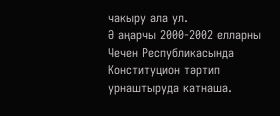чакыру ала ул.
Ә аңарчы 2000-2002 елларны Чечен Республикасында Конституцион тәртип урнаштыруда катнаша.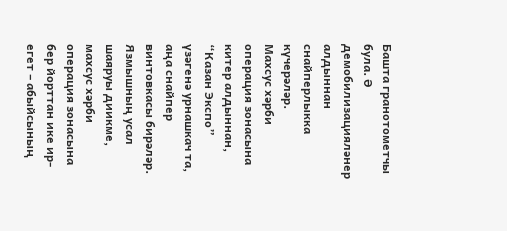Башта гранотометчы була. Ә демобилизацияләнер алдыннан снайперлыкка күчерәләр.
Махсус хәрби операция зонасына китер алдыннан, “Казан Экспо” үзәгенә урнашкач та, аңа снайпер винтовкасы бирәләр. Язмышның усал шаяруы диикме, махсус хәрби операция зонасына бер йорттан ике ир-егет – абыйсының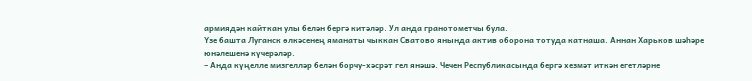армиядән кайткан улы белән бергә китәләр. Ул анда гранотометчы була.
Үзе башта Луганск өлкәсенең яманаты чыккан Сватово янында актив оборона тотуда катнаша. Аннан Харьков шәһәре юнәлешенә күчерәләр.
– Анда күңелле мизгелләр белән борчу-хәсрәт гел янәшә. Чечен Республикасында бергә хезмәт иткән егетләрне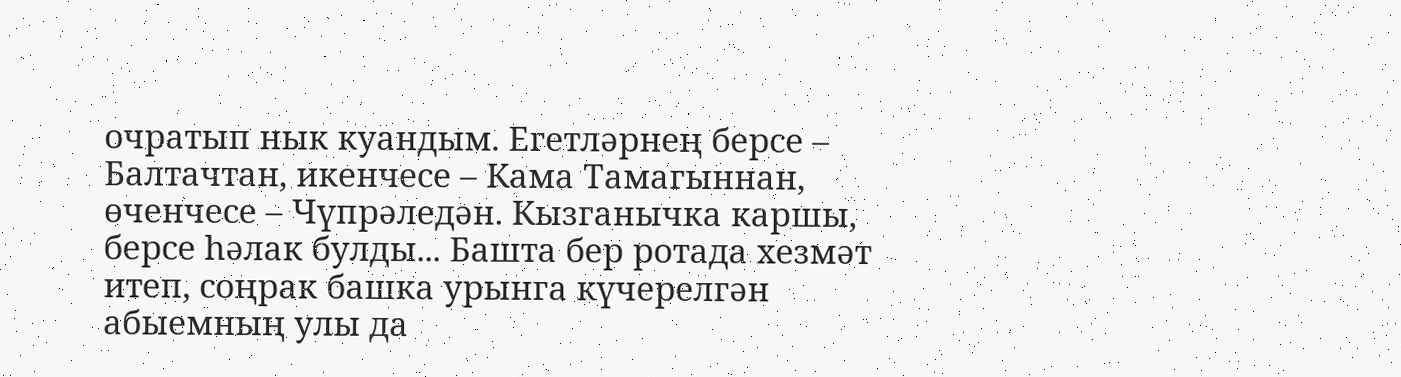очратып нык куандым. Егетләрнең берсе – Балтачтан, икенчесе – Кама Тамагыннан, өченчесе – Чүпрәледән. Кызганычка каршы, берсе һәлак булды... Башта бер ротада хезмәт итеп, соңрак башка урынга күчерелгән абыемның улы да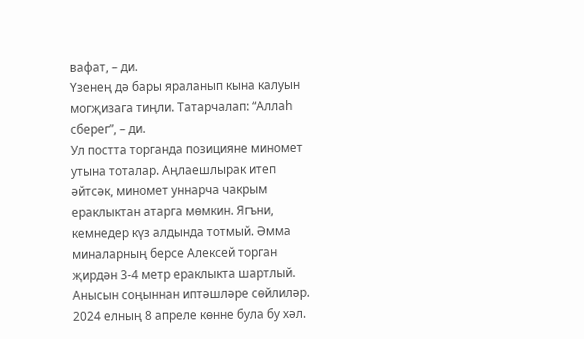вафат, – ди.
Үзенең дә бары яраланып кына калуын могҗизага тиңли. Татарчалап: “Аллаһ сберег”, – ди.
Ул постта торганда позицияне миномет утына тоталар. Аңлаешлырак итеп әйтсәк, миномет уннарча чакрым ераклыктан атарга мөмкин. Ягъни, кемнедер күз алдында тотмый. Әмма миналарның берсе Алексей торган җирдән 3-4 метр ераклыкта шартлый. Анысын соңыннан иптәшләре сөйлиләр. 2024 елның 8 апреле көнне була бу хәл.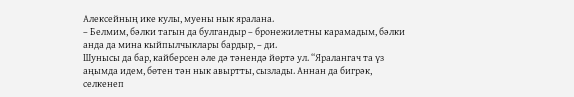Алексейның ике кулы, муены нык яралана.
– Белмим, бәлки тагын да булгандыр – бронежилетны карамадым, бәлки анда да мина кыйпылчыклары бардыр, – ди.
Шунысы да бар, кайберсен әле дә тәнендә йөртә ул. “Яралангач та үз аңымда идем, бөтен тән нык авыртты, сызлады. Аннан да бигрәк, селкенеп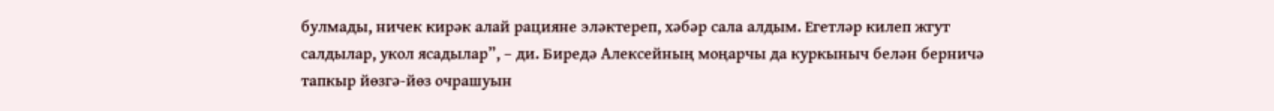булмады, ничек кирәк алай рацияне эләктереп, хәбәр сала алдым. Егетләр килеп жгут салдылар, укол ясадылар”, – ди. Биредә Алексейның моңарчы да куркыныч белән берничә тапкыр йөзгә-йөз очрашуын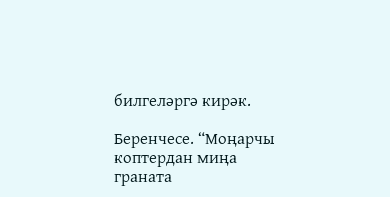билгеләргә кирәк.

Беренчесе. “Моңарчы коптердан миңа граната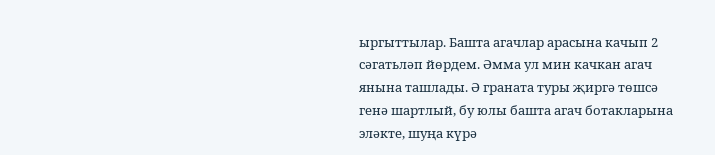ыргыттылар. Башта агачлар арасына качып 2 сәгатьләп йөрдем. Әмма ул мин качкан агач янына ташлады. Ә граната туры җиргә төшсә генә шартлый, бу юлы башта агач ботакларына эләкте, шуңа күрә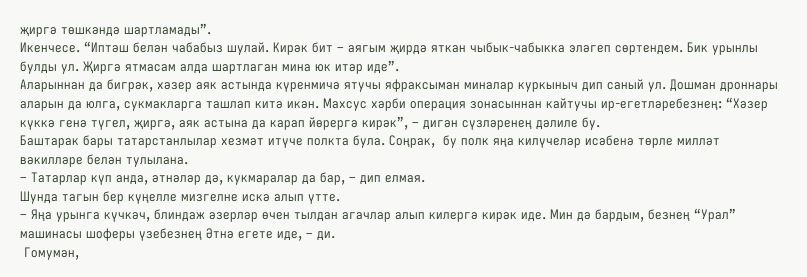җиргә төшкәндә шартламады”.
Икенчесе. “Иптәш белән чабабыз шулай. Кирәк бит – аягым җирдә яткан чыбык-чабыкка эләгеп сөртендем. Бик урынлы булды ул. Җиргә ятмасам алда шартлаган мина юк итәр иде”.
Аларыннан да бигрәк, хәзер аяк астында күренмичә ятучы яфраксыман миналар куркыныч дип саный ул. Дошман дроннары аларын да юлга, сукмакларга ташлап китә икән. Махсус хәрби операция зонасыннан кайтучы ир-егетләребезнең: “Хәзер күккә генә түгел, җиргә, аяк астына да карап йөрергә кирәк”, – дигән сүзләренең дәлиле бу.
Баштарак бары татарстанлылар хезмәт итүче полкта була. Соңрак,  бу полк яңа килүчеләр исәбенә төрле милләт вәкилләре белән тулылана.
– Татарлар күп анда, әтнәләр дә, кукмаралар да бар, – дип елмая.
Шунда тагын бер күңелле мизгелне искә алып үтте.
– Яңа урынга күчкәч, блиндаж әзерләр өчен тылдан агачлар алып килергә кирәк иде. Мин дә бардым, безнең “Урал” машинасы шоферы үзебезнең Әтнә егете иде, – ди.
 Гомумән,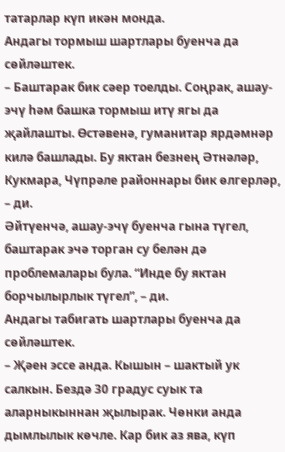татарлар күп икән монда.
Андагы тормыш шартлары буенча да сөйләштек.
– Баштарак бик сәер тоелды. Соңрак, ашау-эчү һәм башка тормыш итү ягы да җайлашты. Өстәвенә, гуманитар ярдәмнәр килә башлады. Бу яктан безнең Әтнәләр, Кукмара, Чүпрәле районнары бик өлгерләр, – ди.
Әйтүенчә, ашау-эчү буенча гына түгел, баштарак эчә торган су белән дә проблемалары була. “Инде бу яктан борчылырлык түгел”, – ди.
Андагы табигать шартлары буенча да сөйләштек.
– Җәен эссе анда. Кышын – шактый ук салкын. Бездә 30 градус суык та аларныкыннан җылырак. Чөнки анда дымлылык көчле. Кар бик аз ява, күп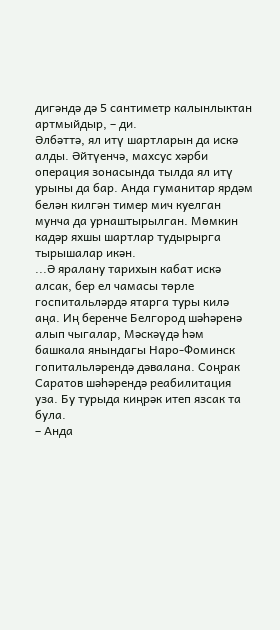дигәндә дә 5 сантиметр калынлыктан артмыйдыр, – ди.
Әлбәттә, ял итү шартларын да искә алды. Әйтүенчә, махсус хәрби операция зонасында тылда ял итү урыны да бар. Анда гуманитар ярдәм белән килгән тимер мич куелган мунча да урнаштырылган. Мөмкин кадәр яхшы шартлар тудырырга тырышалар икән.
...Ә яралану тарихын кабат искә алсак, бер ел чамасы төрле госпитальләрдә ятарга туры килә аңа. Иң беренче Белгород шәһәренә алып чыгалар, Мәскәүдә һәм башкала янындагы Наро-Фоминск гопитальләрендә дәвалана. Соңрак Саратов шәһәрендә реабилитация уза. Бу турыда киңрәк итеп язсак та була.
– Анда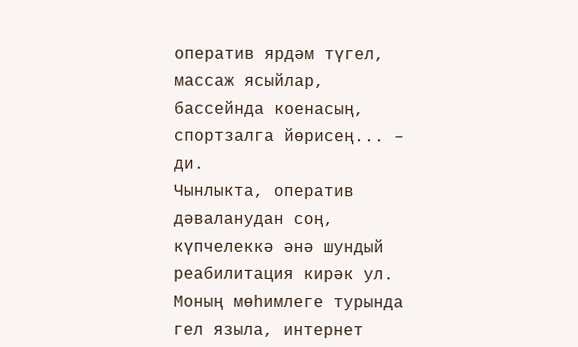оператив ярдәм түгел, массаж ясыйлар, бассейнда коенасың, спортзалга йөрисең... – ди.
Чынлыкта, оператив дәваланудан соң, күпчелеккә әнә шундый реабилитация кирәк ул. Моның мөһимлеге турында гел языла, интернет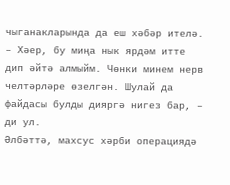чыганакларында да еш хәбәр ителә.
– Хәер, бу миңа нык ярдәм итте дип әйтә алмыйм. Чөнки минем нерв челтәрләре өзелгән. Шулай да файдасы булды дияргә нигез бар, – ди ул.
Әлбәттә, махсус хәрби операциядә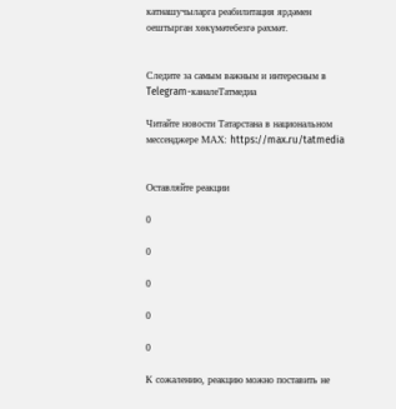катнашучыларга реабилитация ярдәмен оештырган хөкүмәтебезгә рәхмәт.


Следите за самым важным и интересным в Telegram-каналеТатмедиа

Читайте новости Татарстана в национальном мессенджере MАХ: https://max.ru/tatmedia


Оставляйте реакции

0

0

0

0

0

К сожалению, реакцию можно поставить не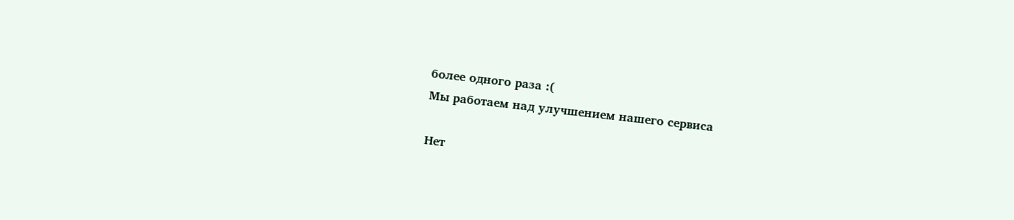более одного раза :(
Мы работаем над улучшением нашего сервиса

Нет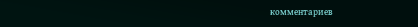комментариев